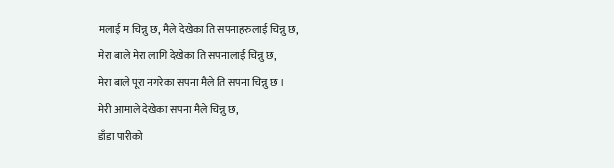मलाई म चिन्नु छ, मैले देखेका ति सपनाहरुलाई चिन्नु छ,
मेरा बाले मेरा लागि देखेका ति सपनालाई चिन्नु छ,
मेरा बाले पूरा नगरेका सपना मैले ति सपना चिन्नु छ ।
मेरी आमाले देखेका सपना मैले चिन्नु छ,
डाँडा पारीको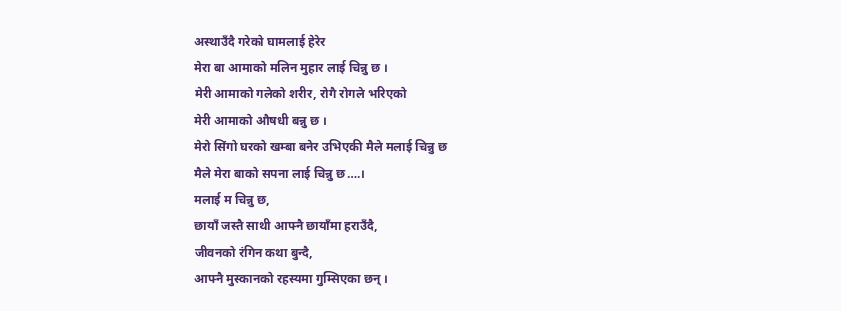अस्थाउँदै गरेको घामलाई हेरेर
मेरा बा आमाको मलिन मुहार लाई चिन्नु छ ।
मेरी आमाको गलेको शरीर, रोगै रोगले भरिएको
मेरी आमाको औषधी बन्नु छ ।
मेरो सिंगो घरको खम्बा बनेर उभिएकी मैले मलाई चिन्नु छ
मैले मेरा बाको सपना लाई चिन्नु छ….।
मलाई म चिन्नु छ,
छायाँ जस्तै साथी आफ्नै छायाँमा हराउँदै,
जीवनको रंगिन कथा बुन्दै,
आफ्नै मुस्कानको रहस्यमा गुम्सिएका छन् ।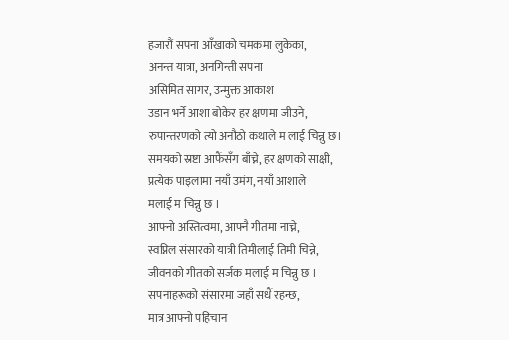हजारौं सपना आँखाको चमकमा लुकेका,
अनन्त यात्रा, अनगिन्ती सपना
असिमित सागर, उन्मुक्त आकाश
उडान भर्ने आशा बोकेर हर क्षणमा जीउने,
रुपान्तरणको त्यो अनौठो कथाले म लाई चिन्नु छ।
समयको स्रष्टा आफैंसँग बाँच्ने, हर क्षणको साक्षी,
प्रत्येक पाइलामा नयाँ उमंग, नयाँ आशाले
मलाई म चिन्नु छ ।
आफ्नो अस्तित्वमा, आफ्नै गीतमा नाच्ने,
स्वप्निल संसारको यात्री तिमीलाई तिमी चिन्ने,
जीवनको गीतको सर्जक मलाई म चिन्नु छ ।
सपनाहरूको संसारमा जहाँ सधैं रहन्छ,
मात्र आफ्नो पहिचान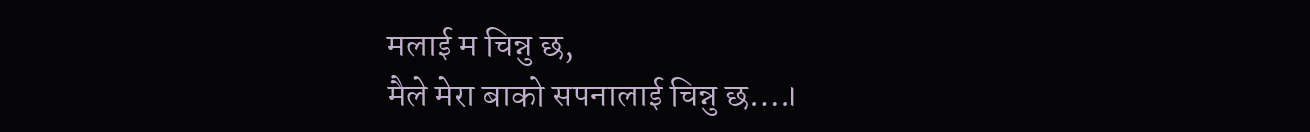मलाई म चिन्नु छ,
मैले मेरा बाको सपनालाई चिन्नु छ….।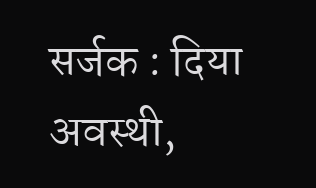सर्जक : दिया अवस्थी,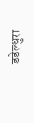डडेल्धुरा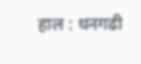हाल : धनगढी